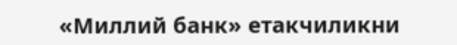«Миллий банк» етакчиликни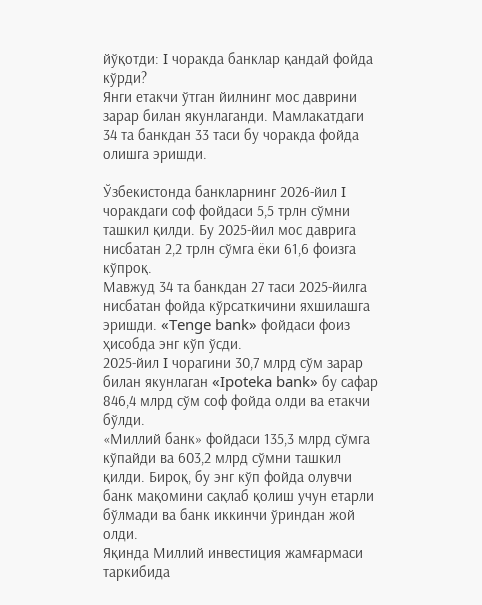йўқотди: I чоракда банклар қандай фойда кўрди?
Янги етакчи ўтган йилнинг мос даврини зарар билан якунлаганди. Мамлакатдаги 34 та банкдан 33 таси бу чоракда фойда олишга эришди.

Ўзбекистонда банкларнинг 2026-йил I чоракдаги соф фойдаси 5,5 трлн сўмни ташкил қилди. Бу 2025-йил мос даврига нисбатан 2,2 трлн сўмга ёки 61,6 фоизга кўпроқ.
Мавжуд 34 та банкдан 27 таси 2025-йилга нисбатан фойда кўрсаткичини яхшилашга эришди. «Tenge bank» фойдаси фоиз ҳисобда энг кўп ўсди.
2025-йил I чорагини 30,7 млрд сўм зарар билан якунлаган «Ipoteka bank» бу сафар 846,4 млрд сўм соф фойда олди ва етакчи бўлди.
«Миллий банк» фойдаси 135,3 млрд сўмга кўпайди ва 603,2 млрд сўмни ташкил қилди. Бироқ, бу энг кўп фойда олувчи банк мақомини сақлаб қолиш учун етарли бўлмади ва банк иккинчи ўриндан жой олди.
Яқинда Миллий инвестиция жамғармаси таркибида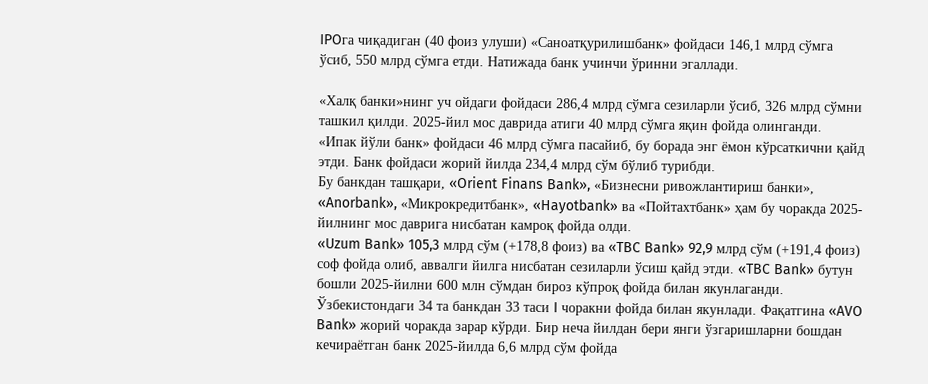IPOга чиқадиган (40 фоиз улуши) «Саноатқурилишбанк» фойдаси 146,1 млрд сўмга ўсиб, 550 млрд сўмга етди. Натижада банк учинчи ўринни эгаллади.

«Халқ банки»нинг уч ойдаги фойдаси 286,4 млрд сўмга сезиларли ўсиб, 326 млрд сўмни ташкил қилди. 2025-йил мос даврида атиги 40 млрд сўмга яқин фойда олинганди.
«Ипак йўли банк» фойдаси 46 млрд сўмга пасайиб, бу борада энг ёмон кўрсаткични қайд этди. Банк фойдаси жорий йилда 234,4 млрд сўм бўлиб турибди.
Бу банкдан ташқари, «Orient Finans Bank», «Бизнесни ривожлантириш банки», «Anorbank», «Микрокредитбанк», «Hayotbank» ва «Пойтахтбанк» ҳам бу чоракда 2025-йилнинг мос даврига нисбатан камроқ фойда олди.
«Uzum Bank» 105,3 млрд сўм (+178,8 фоиз) ва «TBC Bank» 92,9 млрд сўм (+191,4 фоиз) соф фойда олиб, аввалги йилга нисбатан сезиларли ўсиш қайд этди. «TBC Bank» бутун бошли 2025-йилни 600 млн сўмдан бироз кўпроқ фойда билан якунлаганди.
Ўзбекистондаги 34 та банкдан 33 таси I чоракни фойда билан якунлади. Фақатгина «AVO Bank» жорий чоракда зарар кўрди. Бир неча йилдан бери янги ўзгаришларни бошдан кечираётган банк 2025-йилда 6,6 млрд сўм фойда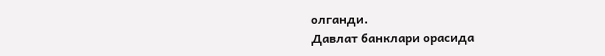олганди.
Давлат банклари орасида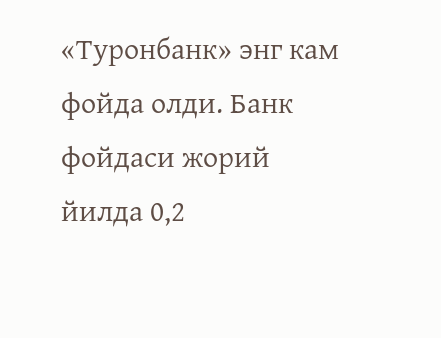«Туронбанк» энг кам фойда олди. Банк фойдаси жорий йилда 0,2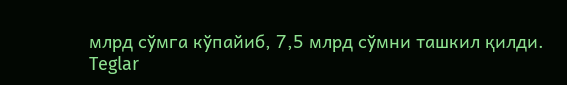млрд сўмга кўпайиб, 7,5 млрд сўмни ташкил қилди.
Teglar